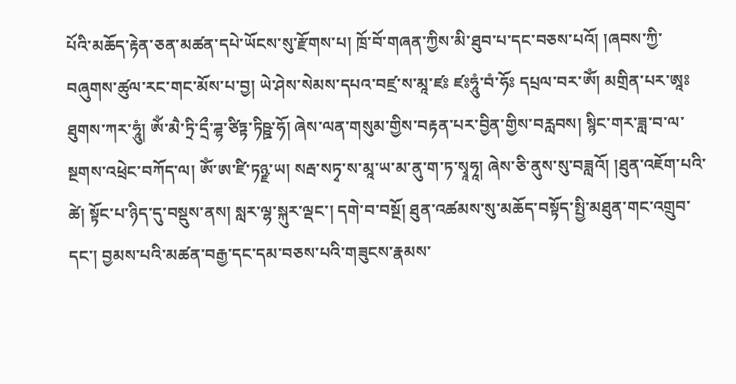པོའི་མཆོད་རྟེན་ཅན་མཚན་དཔེ་ཡོངས་སུ་རྫོགས་པ། ཁྲོ་བོ་གཞན་ཀྱིས་མི་ཐུབ་པ་དང་བཅས་པའོ། །ཞབས་ཀྱི་བཞུགས་ཚུལ་རང་གང་མོས་པ་བྱ། ཡེ་ཤེས་སེམས་དཔའ་བཛྲ་ས་མཱ་ཛཿ ཛཿཧཱུཾ་བཾ་ཧོཿ དཔྲལ་བར་ཨོཾ། མགྲིན་པར་ཨཱཿ ཐུགས་ཀར་ཧཱུཾ། ཨོཾ་མཻ་ཏྲི་དྲྀ་ཌྷ་ཙིཏྟ་ཏིཥྛ་ཧོ། ཞེས་ལན་གསུམ་གྱིས་བརྟན་པར་བྱིན་གྱིས་བརླབས། སྙིང་གར་ཟླ་བ་ལ་སྔགས་འཕྲེང་བཀོད་ལ། ཨོཾ་ཨ་ཛི་ཏཉྫ་ཡ། སརྦ་སཏྭ་ས་མཱ་ཡ་མ་ནུ་ག་ཏ་སྭཱཧཱ། ཞེས་ཅི་ནུས་སུ་བཟླའོ། །ཐུན་འཇོག་པའི་ཚེ། སྟོང་པ་ཉིད་དུ་བསྡུས་ནས། སླར་ལྷ་སྐུར་ལྡང་། དགེ་བ་བསྔོ། ཐུན་འཚམས་སུ་མཆོད་བསྟོད་སྤྱི་མཐུན་གང་འགྲུབ་དང་། བྱམས་པའི་མཚན་བརྒྱ་དང་དམ་བཅས་པའི་གཟུངས་རྣམས་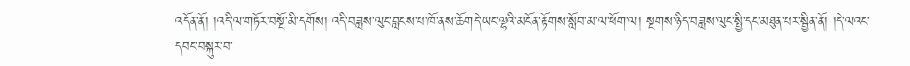འདོན་ནོ། །འདི་ལ་གཏོར་བསྔོ་མི་དགོས། འདི་བཟླས་ལུང་བླངས་པ་ཁོ་ནས་ཆོགདེ་ཡང་ལྷའི་མངོན་རྟོགས་སློབ་མ་ལ་ཕོག་ལ། སྔགས་ཉིད་བཟླས་ལུང་སྤྱི་དང་མཐུན་པར་སྦྱིན་ནོ། །དེ་ལའང་དབང་བསྐུར་བ་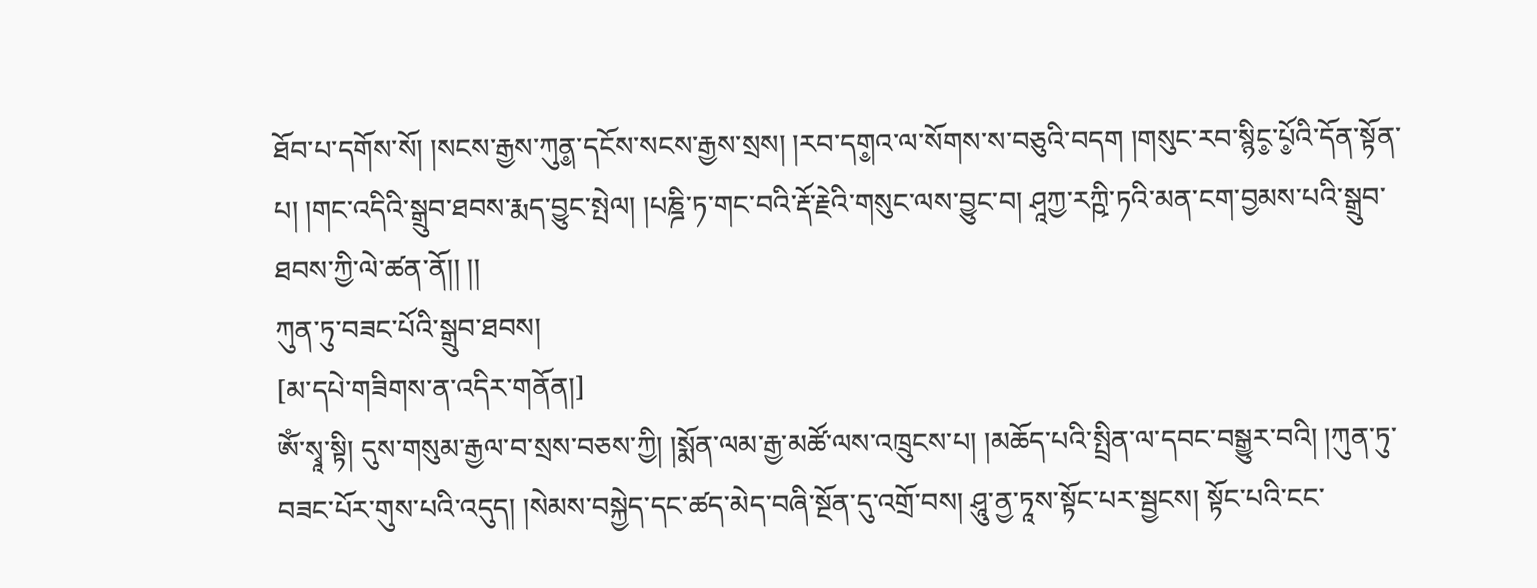ཐོབ་པ་དགོས་སོ། །སངས་རྒྱས་ཀུན༵་དངོས་སངས་རྒྱས་སྲས། །རབ་དག༵འ་ལ་སོགས་ས་བཅུའི་བདག །གསུང་རབ་སྙིང༵་པོ༵འི་དོན་སྟོན་པ། །གང་འདིའི་སྒྲུབ་ཐབས་རྨད་བྱུང་སྤེལ། །པཎྜི་ཏ་གང་བའི་རྡོ་རྗེའི་གསུང་ལས་བྱུང་བ། ཤཱཀྱ་རཀྵི་ཏའི་མན་ངག་བྱམས་པའི་སྒྲུབ་ཐབས་ཀྱི་ལེ་ཚན་ནོ།། །།
ཀུན་ཏུ་བཟང་པོའི་སྒྲུབ་ཐབས།
[མ་དཔེ་གཟིགས་ན་འདིར་གནོན།]
ཨོཾ་སྭཱ་སྟི། དུས་གསུམ་རྒྱལ་བ་སྲས་བཅས་ཀྱི། །སྨོན་ལམ་རྒྱ་མཚོ་ལས་འཁྲུངས་པ། །མཆོད་པའི་སྤྲིན་ལ་དབང་བསྒྱུར་བའི། །ཀུན་ཏུ་བཟང་པོར་གུས་པའི་འདུད། །སེམས་བསྐྱེད་དང་ཚད་མེད་བཞི་སྔོན་དུ་འགྲོ་བས། ཤཱུ་ནྱ་ཏཱས་སྟོང་པར་སྦྱངས། སྟོང་པའི་ངང་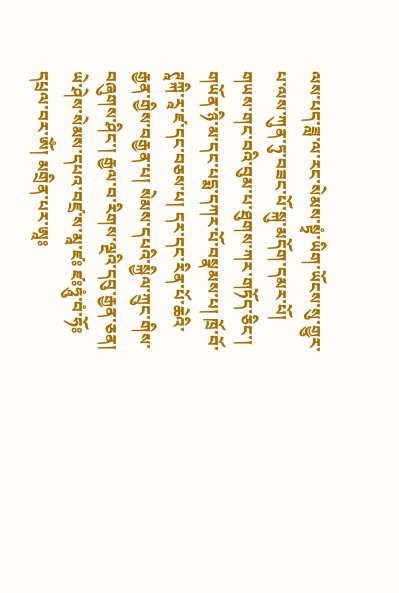ལས་པད་ཟླ་ལ་རང་སེམས་སྟྭཾ་ཡིག་ཡོངས་སུ་གྱུར་པ་ལས་ཀུན་ཏུ་བཟང་པོ་སྐུ་མདོག་དམར་པོ། གཡས་གང་བའི་བུམ་པ་ཐུགས་ཀར་གཏོད་ཅིང་། གཡོན་ཉི་མ་དང་པདྨ་དཀར་པོ་བསྣམས་པ། ཁྲོ་བོ་ཊཱཀྐི་རཱ་ཛ་དང་བཅས་པ། དར་དང་རིན་པོ་ཆེའི་རྒྱན་གྱིས་བརྒྱན་པ། སེམས་དཔའི་སྐྱིལ་ཀྲུང་གིས་བཞུགས་ཤིང་། རྒྱལ་བ་རིགས་ལྔའི་དབུ་རྒྱན་ཅན། ཡེ་ཤེས་སེམས་དཔའ་བཛྲ་ས་མཱ་ཛཿ ཛཿཧཱུཾ་བཾ་ཧོཿ དཔྲལ་བར་ཨོཾ། མགྲིན་པར་ཨཱཿ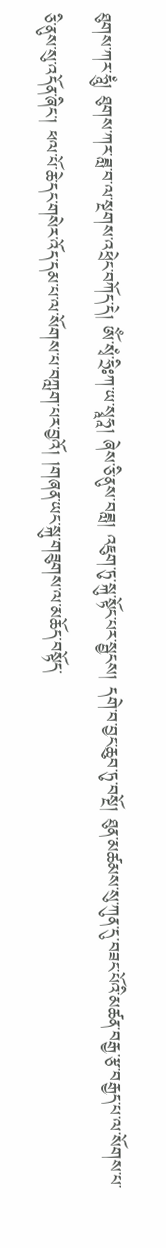ཐུགས་ཀར་ཧཱུཾ། ཐུགས་ཀར་ཟླ་བ་ལ་སྔགས་འཕྲེང་བཀོད་དེ། ཨོཾ་སྭཾ་ཧྲིཿཀ་ཡ་སྭཱཧཱ། ཞེས་ཅི་ནུས་བཟླ། འཇུག་ཏུ་སྐུ་སྟོང་པར་སྦྱངས། དགེ་བ་བྱང་ཆུབ་ཏུ་བསྔོ། ཐུན་མཚམས་སུ་ཀུན་དུ་བཟང་པོའི་མཚན་བརྒྱ་རྩ་བརྒྱད་པ་ལ་སོགས་པ་ཅི་ནུས་སུ་འདོན་ཞིང་། ཕལ་པོ་ཆེ་དང་གསེར་འོད་དམ་པ་ལ་སོགས་པ་བཀླག་པར་བྱའོ། །གཞན་ཡང་སྐུ་གཟུགས་ལ་མཆོད་བསྟོད་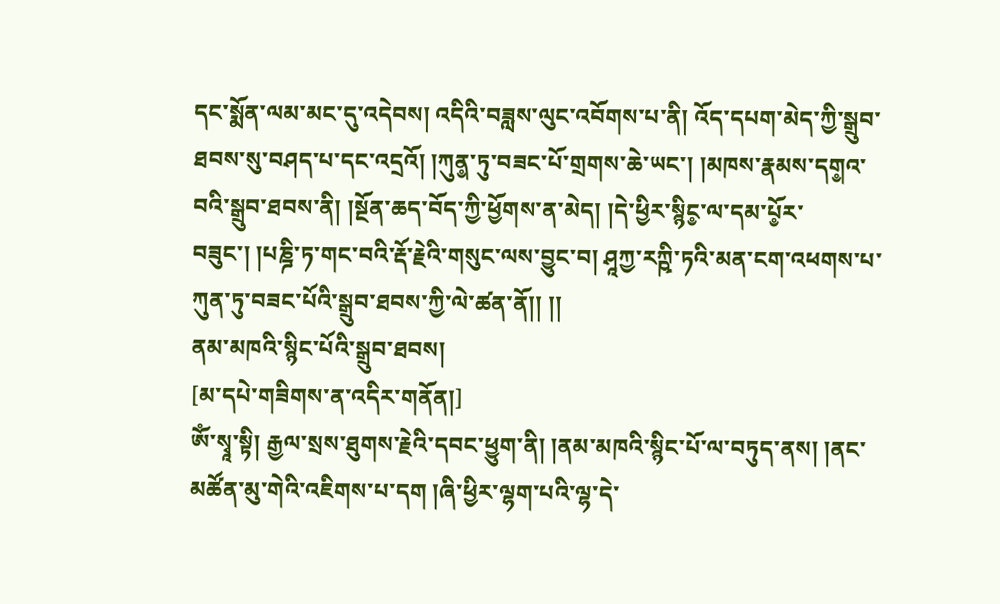དང་སྨོན་ལམ་མང་དུ་འདེབས། འདིའི་བཟླས་ལུང་འབོགས་པ་ནི། འོད་དཔག་མེད་ཀྱི་སྒྲུབ་ཐབས་སུ་བཤད་པ་དང་འདྲའོ། །ཀུན༵་ཏུ་བཟང་པོ་གྲགས་ཆེ་ཡང་། །མཁས་རྣམས་དག༵འ་བའི་སྒྲུབ་ཐབས་ནི། །སྔོན་ཆད་བོད་ཀྱི་ཕྱོགས་ན་མེད། །དེ་ཕྱིར་སྙིང༵་ལ་དམ་པོ༵ར་བཟུང་། །པཎྜི་ཏ་གང་བའི་རྡོ་རྗེའི་གསུང་ལས་བྱུང་བ། ཤཱཀྱ་རཀྵི་ཏའི་མན་ངག་འཕགས་པ་ཀུན་ཏུ་བཟང་པོའི་སྒྲུབ་ཐབས་ཀྱི་ལེ་ཚན་ནོ།། །།
ནམ་མཁའི་སྙིང་པོའི་སྒྲུབ་ཐབས།
[མ་དཔེ་གཟིགས་ན་འདིར་གནོན།]
ཨོཾ་སྭཱ་སྟི། རྒྱལ་སྲས་ཐུགས་རྗེའི་དབང་ཕྱུག་ནི། །ནམ་མཁའི་སྙིང་པོ་ལ་བཏུད་ནས། །ནང་མཚོན་མུ་གེའི་འཇིགས་པ་དག །ཞི་ཕྱིར་ལྷག་པའི་ལྷ་དེ་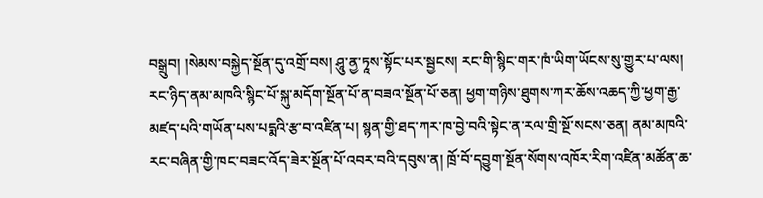བསྒྲུབ། །སེམས་བསྐྱེད་སྔོན་དུ་འགྲོ་བས། ཤཱུ་ནྱ་ཏཱས་སྟོང་པར་སྦྱངས། རང་གི་སྙིང་གར་ཁཾ་ཡིག་ཡོངས་སུ་གྱུར་པ་ལས། རང་ཉིད་ནམ་མཁའི་སྙིང་པོ་སྐུ་མདོག་སྔོན་པོ་ན་བཟའ་སྔོན་པོ་ཅན། ཕྱག་གཉིས་ཐུགས་ཀར་ཆོས་འཆད་ཀྱི་ཕྱག་རྒྱ་མཛད་པའི་གཡོན་པས་པདྨའི་རྩ་བ་འཛིན་པ། སྙན་གྱི་ཐད་ཀར་ཁ་བྱེ་བའི་སྟེང་ན་རལ་གྲི་སྔོ་སངས་ཅན། ནམ་མཁའི་རང་བཞིན་གྱི་ཁང་བཟང་འོད་ཟེར་སྔོན་པོ་འབར་བའི་དབུས་ན། ཁྲོ་བོ་དབྱུག་སྔོན་སོགས་འཁོར་རིག་འཛིན་མཚོན་ཆ་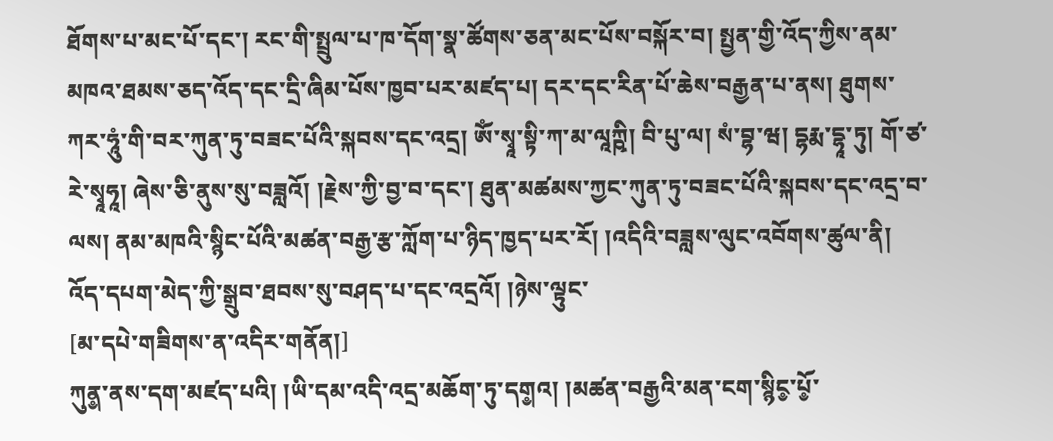ཐོགས་པ་མང་པོ་དང་། རང་གི་སྤྲུལ་པ་ཁ་དོག་སྣ་ཚོགས་ཅན་མང་པོས་བསྐོར་བ། སྤྱན་གྱི་འོད་ཀྱིས་ནམ་མཁའ་ཐམས་ཅད་འོད་དང་དྲི་ཞིམ་པོས་ཁྱབ་པར་མཛད་པ། དར་དང་རིན་པོ་ཆེས་བརྒྱན་པ་ནས། ཐུགས་ཀར་ཧཱུཾ་གི་བར་ཀུན་ཏུ་བཟང་པོའི་སྐབས་དང་འདྲ། ཨོཾ་སྭཱ་སྟི་ཀ་མ་ལཱཀྵི། བི་པུ་ལ། སཾ་བྷ་ཝ། དྷརྨ་དྷཱ་ཏུ། གོ་ཙ་རེ་སྭཱཧཱ། ཞེས་ཅི་ནུས་སུ་བཟླའོ། །རྗེས་ཀྱི་བྱ་བ་དང་། ཐུན་མཚམས་ཀྱང་ཀུན་ཏུ་བཟང་པོའི་སྐབས་དང་འདྲ་བ་ལས། ནམ་མཁའི་སྙིང་པོའི་མཚན་བརྒྱ་རྩ་ཀློག་པ་ཉིད་ཁྱད་པར་རོ། །འདིའི་བཟླས་ལུང་འབོགས་ཚུལ་ནི། འོད་དཔག་མེད་ཀྱི་སྒྲུབ་ཐབས་སུ་བཤད་པ་དང་འདྲའོ། །ཉེས་ལྟུང་
[མ་དཔེ་གཟིགས་ན་འདིར་གནོན།]
ཀུན༵་ནས་དག་མཛད་པའི། །ཡི་དམ་འདི་འདྲ་མཆོག་ཏུ་དག༵འ། །མཚན་བརྒྱའི་མན་ངག་སྙིང༵་པོ༵་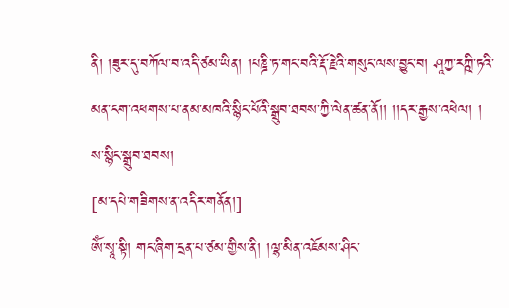ནི། །ཟུར་དུ་བཀོལ་བ་འདི་ཙམ་ཡིན། །པཎྜི་ཏ་གང་བའི་རྡོ་རྗེའི་གསུང་ལས་བྱུང་བ། ཤཱཀྱ་རཀྵི་ཏའི་མན་ངག་འཕགས་པ་ནམ་མཁའི་སྙིང་པོའི་སྒྲུབ་ཐབས་ཀྱི་ལེན་ཚན་ནོ།། །།དར་རྒྱས་འཕེལ། །
ས་སྙིང་སྒྲུབ་ཐབས།
[མ་དཔེ་གཟིགས་ན་འདིར་གནོན།]
ཨོཾ་སྭཱ་སྟི། གང་ཞིག་དྲན་པ་ཙམ་གྱིས་ནི། །ལྷ་མིན་འཇོམས་ཤིང་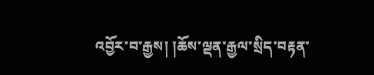འབྱོར་བ་རྒྱས། །ཆོས་ལྡན་རྒྱལ་སྲིད་བརྟན་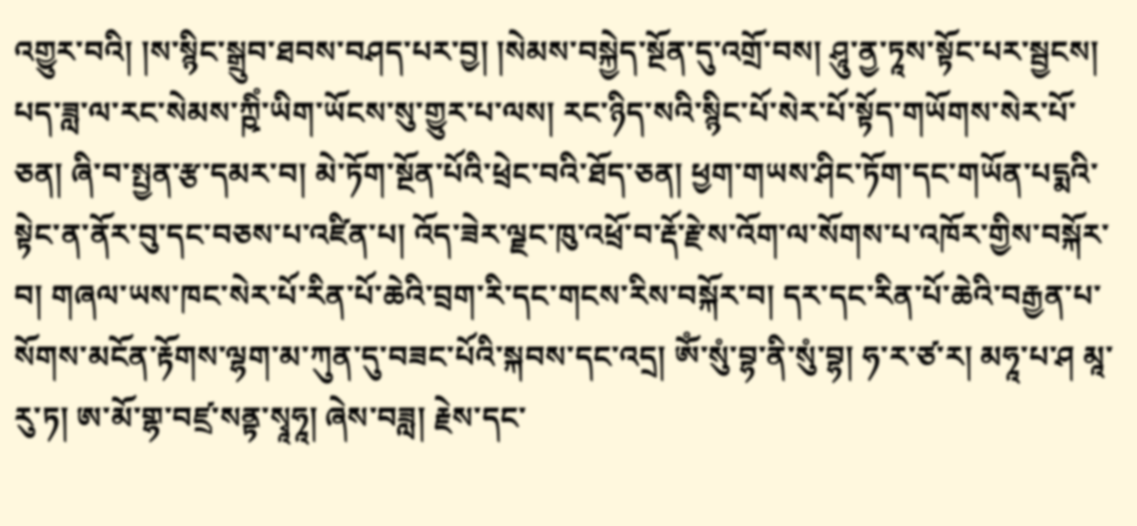འགྱུར་བའི། །ས་སྙིང་སྒྲུབ་ཐབས་བཤད་པར་བྱ། །སེམས་བསྐྱེད་སྔོན་དུ་འགྲོ་བས། ཤཱུ་ནྱ་ཏཱས་སྟོང་པར་སྦྱངས། པད་ཟླ་ལ་རང་སེམས་ཀྵིཾ་ཡིག་ཡོངས་སུ་གྱུར་པ་ལས། རང་ཉིད་སའི་སྙིང་པོ་སེར་པོ་སྟོད་གཡོགས་སེར་པོ་ཅན། ཞི་བ་སྤྱན་རྩ་དམར་བ། མེ་ཏོག་སྔོན་པོའི་ཕྲེང་བའི་ཐོད་ཅན། ཕྱག་གཡས་ཤིང་ཏོག་དང་གཡོན་པདྨའི་སྟེང་ན་ནོར་བུ་དང་བཅས་པ་འཛིན་པ། འོད་ཟེར་ལྗང་ཁུ་འཕྲོ་བ་རྡོ་རྗེ་ས་འོག་ལ་སོགས་པ་འཁོར་གྱིས་བསྐོར་བ། གཞལ་ཡས་ཁང་སེར་པོ་རིན་པོ་ཆེའི་བྲག་རི་དང་གངས་རིས་བསྐོར་བ། དར་དང་རིན་པོ་ཆེའི་བརྒྱན་པ་སོགས་མངོན་རྟོགས་ལྷག་མ་ཀུན་དུ་བཟང་པོའི་སྐབས་དང་འདྲ། ཨོཾ་སུཾ་བྷ་ནི་སུཾ་བྷ། ཧ་ར་ཙ་ར། མཧཱ་པ་ཤ མཱ་རུ་ཏ། ཨ་མོ་གྷ་བཛྲ་སནྟ་སྭཱཧཱ། ཞེས་བཟླ། རྗེས་དང་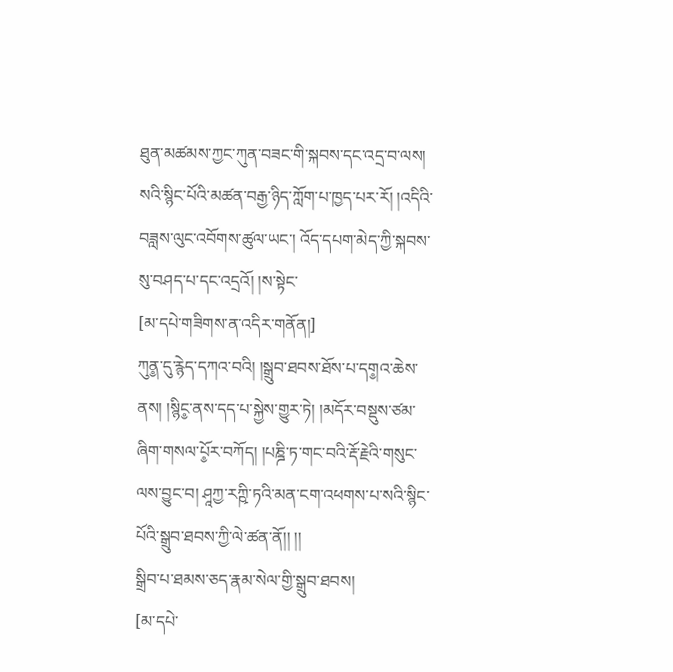ཐུན་མཚམས་ཀྱང་ཀུན་བཟང་གི་སྐབས་དང་འདྲ་བ་ལས། སའི་སྙིང་པོའི་མཚན་བརྒྱ་ཉིད་ཀློག་པ་ཁྱད་པར་རོ། །འདིའི་བཟླས་ལུང་འབོགས་ཚུལ་ཡང་། འོད་དཔག་མེད་ཀྱི་སྐབས་སུ་བཤད་པ་དང་འདྲའོ། །ས་སྟེང་
[མ་དཔེ་གཟིགས་ན་འདིར་གནོན།]
ཀུན༵་དུ་རྙེད་དཀའ་བའི། །སྒྲུབ་ཐབས་ཐོས་པ་དག༵འ་ཆེས་ནས། །སྙིང༵་ནས་དད་པ་སྐྱེས་གྱུར་ཏེ། །མདོར་བསྡུས་ཙམ་ཞིག་གསལ་པོ༵ར་བཀོད། །པཎྜི་ཏ་གང་བའི་རྡོ་རྗེའི་གསུང་ལས་བྱུང་བ། ཤཱཀྱ་རཀྵི་ཏའི་མན་ངག་འཕགས་པ་སའི་སྙིང་པོའི་སྒྲུབ་ཐབས་ཀྱི་ལེ་ཚན་ནོ།། །།
སྒྲིབ་པ་ཐམས་ཅད་རྣམ་སེལ་གྱི་སྒྲུབ་ཐབས།
[མ་དཔེ་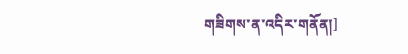གཟིགས་ན་འདིར་གནོན།]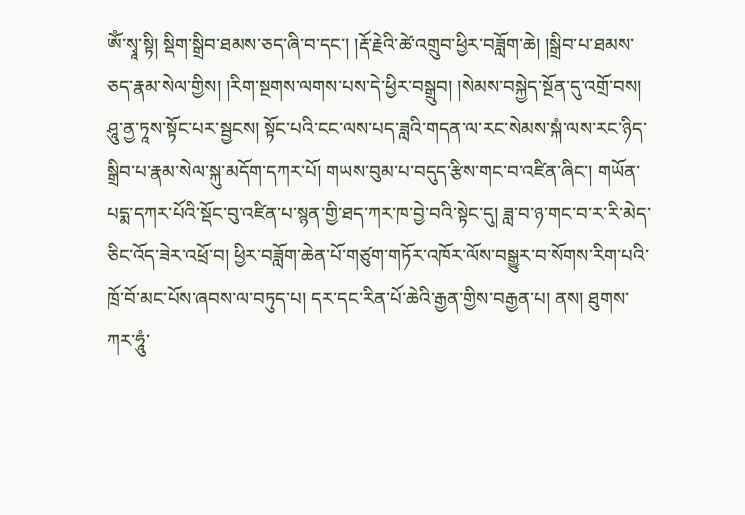ཨོཾ་སྭཱ་སྟི། སྡིག་སྒྲིབ་ཐམས་ཅད་ཞི་བ་དང་། །རྡོ་རྗེའི་ཚེ་འགྲུབ་ཕྱིར་བཟློག་ཆེ། །སྒྲིབ་པ་ཐམས་ཅད་རྣམ་སེལ་གྱིས། །རིག་སྔགས་ལགས་པས་དེ་ཕྱིར་བསྒྲུབ། །སེམས་བསྐྱེད་སྔོན་དུ་འགྲོ་བས། ཤཱུ་ནྱ་ཏཱས་སྟོང་པར་སྦྱངས། སྟོང་པའི་ངང་ལས་པད་ཟླའི་གདན་ལ་རང་སེམས་སྐཾ་ལས་རང་ཉིད་སྒྲིབ་པ་རྣམ་སེལ་སྐུ་མདོག་དཀར་པོ། གཡས་བུམ་པ་བདུད་རྩིས་གང་བ་འཛིན་ཞིང་། གཡོན་པདྨ་དཀར་པོའི་སྡོང་བུ་འཛིན་པ་སྙན་གྱི་ཐད་ཀར་ཁ་བྱེ་བའི་སྟེང་དུ། ཟླ་བ་ཉ་གང་བ་ར་རི་མེད་ཅིང་འོད་ཟེར་འཕྲོ་བ། ཕྱིར་བཟློག་ཆེན་པོ་གཙུག་གཏོར་འཁོར་ལོས་བསྒྱུར་བ་སོགས་རིག་པའི་ཁྲོ་བོ་མང་པོས་ཞབས་ལ་བཏུད་པ། དར་དང་རིན་པོ་ཆེའི་རྒྱན་གྱིས་བརྒྱན་པ། ནས། ཐུགས་ཀར་ཧཱུཾ་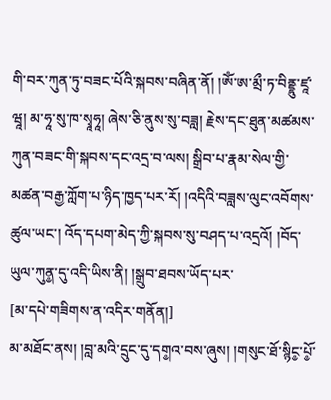གི་བར་ཀུན་ཏུ་བཟང་པོའི་སྐབས་བཞིན་ནོ། །ཨོཾ་ཨ་མྲྀ་ཏ་བིནྡྷུ་ཛཱ་ཝཱ། མ་ཧཱ་སུ་ཁ་སྭཱཧཱ། ཞེས་ཅི་ནུས་སུ་བཟླ། རྗེས་དང་ཐུན་མཚམས་ཀུན་བཟང་གི་སྐབས་དང་འདྲ་བ་ལས། སྒྲིབ་པ་རྣམ་སེལ་གྱི་མཚན་བརྒྱ་ཀློག་པ་ཉིད་ཁྱད་པར་རོ། །འདིའི་བཟླས་ལུང་འབོགས་ཚུལ་ཡང་། འོད་དཔག་མེད་ཀྱི་སྐབས་སུ་བཤད་པ་འདྲའོ། །བོད་ཡུལ་ཀུན༵་དུ་འདི་ཡིས་ནི། །སྒྲུབ་ཐབས་ཡོད་པར་
[མ་དཔེ་གཟིགས་ན་འདིར་གནོན།]
མ་མཐོང་ནས། །བླ་མའི་དྲུང་དུ་དག༵འ་བས་ཞུས། །གསུང་ཐོ་སྙིང༵་པོ༵་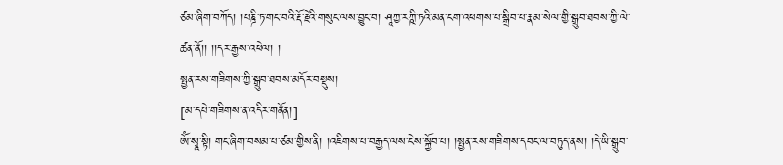ཙམ་ཞིག་བཀོད། །པཎྜི་ཏ་གང་བའི་རྡོ་རྗེའི་གསུང་ལས་བྱུང་བ། ཤཱཀྱ་རཀྵི་ཏའི་མན་ངག་འཕགས་པ་སྒྲིབ་པ་རྣམ་སེལ་གྱི་སྒྲུབ་ཐབས་ཀྱི་ལེ་ཚན་ནོ།། །།དར་རྒྱས་འཕེལ། །
སྤྱན་རས་གཟིགས་ཀྱི་སྒྲུབ་ཐབས་མདོར་བསྡུས།
[མ་དཔེ་གཟིགས་ན་འདིར་གནོན།]
ཨོཾ་སྭཱ་སྟི། གང་ཞིག་བསམ་པ་ཙམ་གྱིས་ནི། །འཇིགས་པ་བརྒྱད་ལས་ངེས་སྐྱོབ་པ། །སྤྱན་རས་གཟིགས་དབང་ལ་བཏུད་ནས། །དེ་ཡི་སྒྲུབ་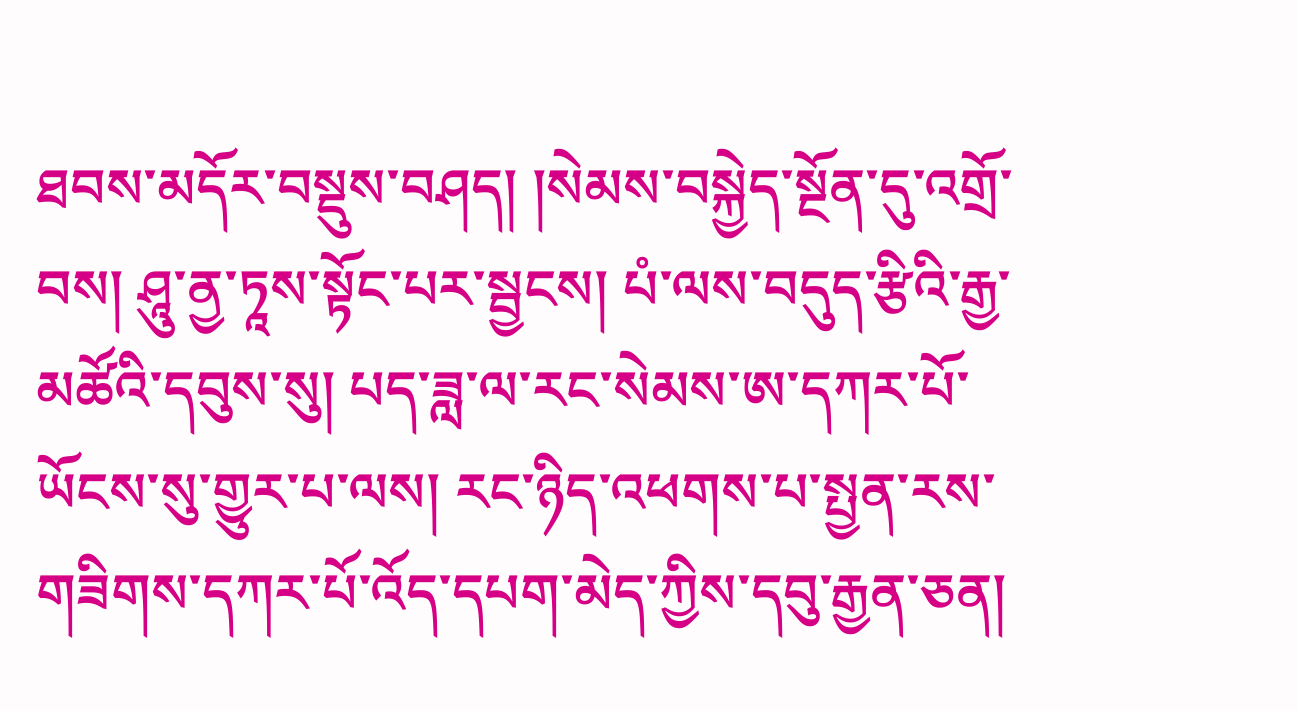ཐབས་མདོར་བསྡུས་བཤད། །སེམས་བསྐྱེད་སྔོན་དུ་འགྲོ་བས། ཤཱུ་ནྱ་ཏཱས་སྟོང་པར་སྦྱངས། པཾ་ལས་བདུད་རྩིའི་རྒྱ་མཚོའི་དབུས་སུ། པད་ཟླ་ལ་རང་སེམས་ཨ་དཀར་པོ་ཡོངས་སུ་གྱུར་པ་ལས། རང་ཉིད་འཕགས་པ་སྤྱན་རས་གཟིགས་དཀར་པོ་འོད་དཔག་མེད་ཀྱིས་དབུ་རྒྱན་ཅན།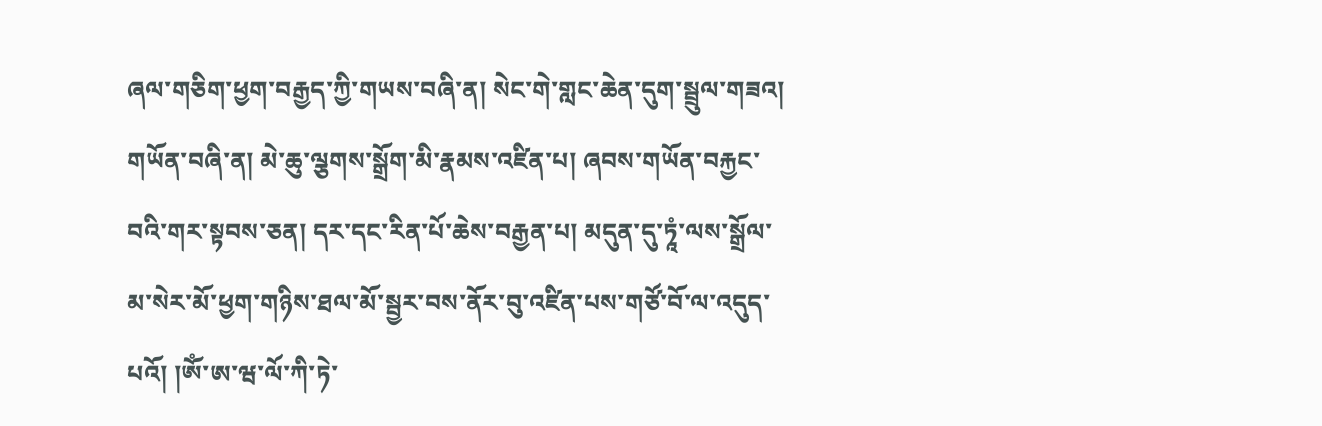ཞལ་གཅིག་ཕྱག་བརྒྱད་ཀྱི་གཡས་བཞི་ན། སེང་གེ་གླང་ཆེན་དུག་སྦྲུལ་གཟའ། གཡོན་བཞི་ན། མེ་ཆུ་ལྕགས་སྒྲོག་མི་རྣམས་འཛིན་པ། ཞབས་གཡོན་བརྐྱང་བའི་གར་སྟབས་ཅན། དར་དང་རིན་པོ་ཆེས་བརྒྱན་པ། མདུན་དུ་ཏཱཾ་ལས་སྒྲོལ་མ་སེར་མོ་ཕྱག་གཉིས་ཐལ་མོ་སྦྱར་བས་ནོར་བུ་འཛིན་པས་གཙོ་བོ་ལ་འདུད་པའོ། །ཨོཾ་ཨ་ཝ་ལོ་ཀི་ཏེ་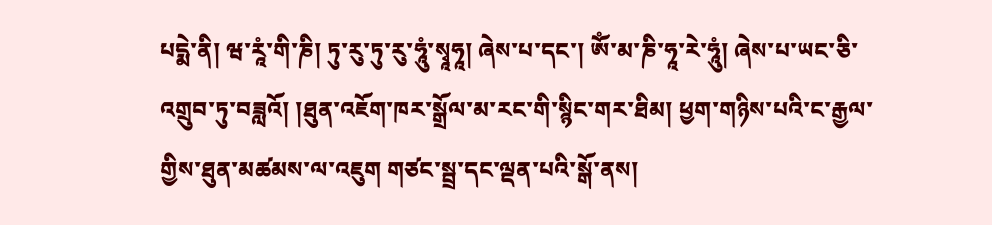པདྨེ་ནི། ཝ་རཱཾ་གི་ཎི། ཏུ་རུ་ཏུ་རུ་ཧཱུཾ་སྭཱཧཱ། ཞེས་པ་དང་། ཨོཾ་མ་ཎི་ཧཱ་རེ་ཧཱུཾ། ཞེས་པ་ཡང་ཅི་འགྲུབ་ཏུ་བཟླའོ། །ཐུན་འཇོག་ཁར་སྒྲོལ་མ་རང་གི་སྙིང་གར་ཐིམ། ཕྱག་གཉིས་པའི་ང་རྒྱལ་གྱིས་ཐུན་མཚམས་ལ་འཇུག གཙང་སྦྲ་དང་ལྡན་པའི་སྒོ་ནས།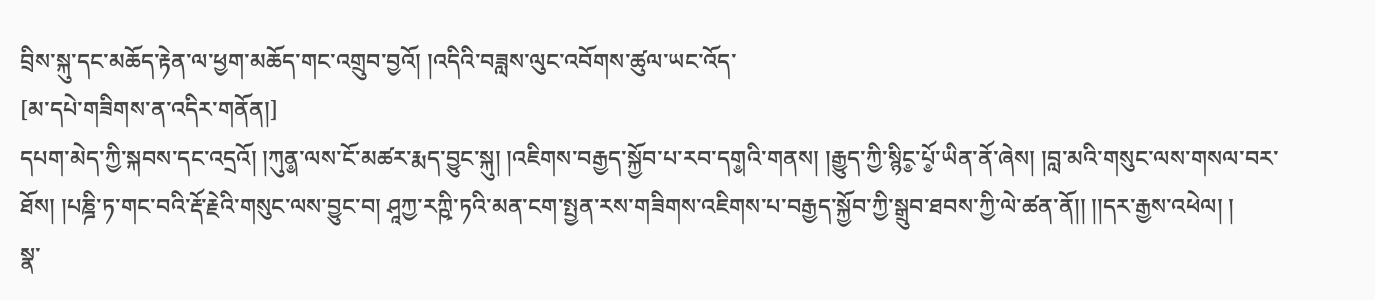བྲིས་སྐུ་དང་མཆོད་རྟེན་ལ་ཕྱག་མཆོད་གང་འགྲུབ་བྱའོ། །འདིའི་བཟླས་ལུང་འབོགས་ཚུལ་ཡང་འོད་
[མ་དཔེ་གཟིགས་ན་འདིར་གནོན།]
དཔག་མེད་ཀྱི་སྐབས་དང་འདྲའོ། །ཀུན༵་ལས་ངོ་མཚར་རྨད་བྱུང་སྐུ། །འཇིགས་བརྒྱད་སྐྱོབ་པ་རབ་དག༵འི་གནས། །རྒྱུད་ཀྱི་སྙིང༵་པོ༵་ཡིན་ནོ་ཞེས། །བླ་མའི་གསུང་ལས་གསལ་བར་ཐོས། །པཎྜི་ཏ་གང་བའི་རྡོ་རྗེའི་གསུང་ལས་བྱུང་བ། ཤཱཀྱ་རཀྵི་ཏའི་མན་ངག་སྤྱན་རས་གཟིགས་འཇིགས་པ་བརྒྱད་སྐྱོབ་ཀྱི་སྒྲུབ་ཐབས་ཀྱི་ལེ་ཚན་ནོ།། །།དར་རྒྱས་འཕེལ། །
སྣ་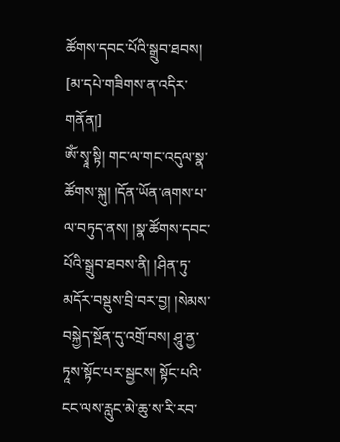ཚོགས་དབང་པོའི་སྒྲུབ་ཐབས།
[མ་དཔེ་གཟིགས་ན་འདིར་གནོན།]
ཨོཾ་སྭཱ་སྟི། གང་ལ་གང་འདུལ་སྣ་ཚོགས་སྐུ། །དོན་ཡོན་ཞགས་པ་ལ་བཏུད་ནས། །སྣ་ཚོགས་དབང་པོའི་སྒྲུབ་ཐབས་ནི། །ཤིན་ཏུ་མདོར་བསྡུས་བྲི་བར་བྱ། །སེམས་བསྐྱེད་སྔོན་དུ་འགྲོ་བས། ཤཱུ་ནྱ་ཏཱས་སྟོང་པར་སྦྱངས། སྟོང་པའི་ངང་ལས་རླུང་མེ་ཆུ་ས་རི་རབ་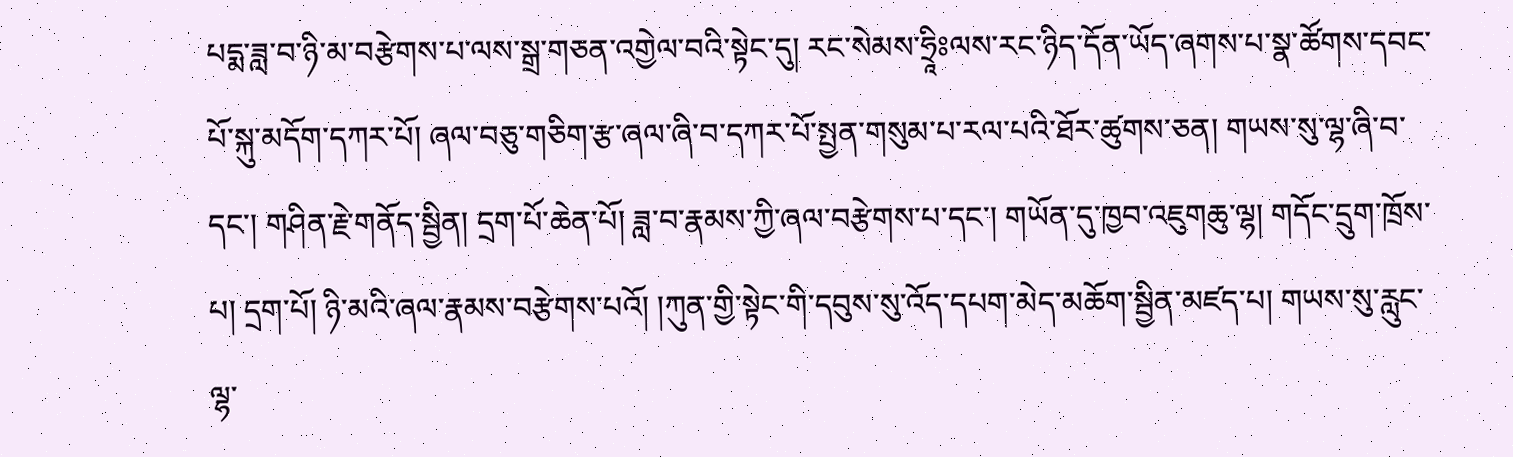པདྨ་ཟླ་བ་ཉི་མ་བརྩེགས་པ་ལས་སྒྲ་གཅན་འགྱེལ་བའི་སྟེང་དུ། རང་སེམས་ཧྲཱིཿལས་རང་ཉིད་དོན་ཡོད་ཞགས་པ་སྣ་ཚོགས་དབང་པོ་སྐུ་མདོག་དཀར་པོ། ཞལ་བཅུ་གཅིག་རྩ་ཞལ་ཞི་བ་དཀར་པོ་སྤྱན་གསུམ་པ་རལ་པའི་ཐོར་ཚུགས་ཅན། གཡས་སུ་ལྷ་ཞི་བ་དང་། གཤིན་རྗེ་གནོད་སྦྱིན། དྲག་པོ་ཆེན་པོ། ཟླ་བ་རྣམས་ཀྱི་ཞལ་བརྩེགས་པ་དང་། གཡོན་དུ་ཁྱབ་འཇུགཆུ་ལྷ། གདོང་དྲུག་ཁྲོས་པ། དྲག་པོ། ཉི་མའི་ཞལ་རྣམས་བརྩེགས་པའོ། །ཀུན་གྱི་སྟེང་གི་དབུས་སུ་འོད་དཔག་མེད་མཆོག་སྦྱིན་མཛད་པ། གཡས་སུ་རླུང་ལྷ་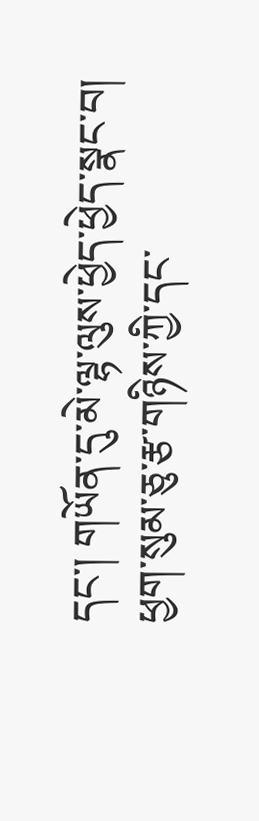དང་། གཡོན་དུ་མེ་ལྷ་ལུས་ཕྱེད་ཕྱེད་སྣང་བ། ཕྱག་སུམ་ཅུ་རྩ་གཉིས་ཀྱི་དང་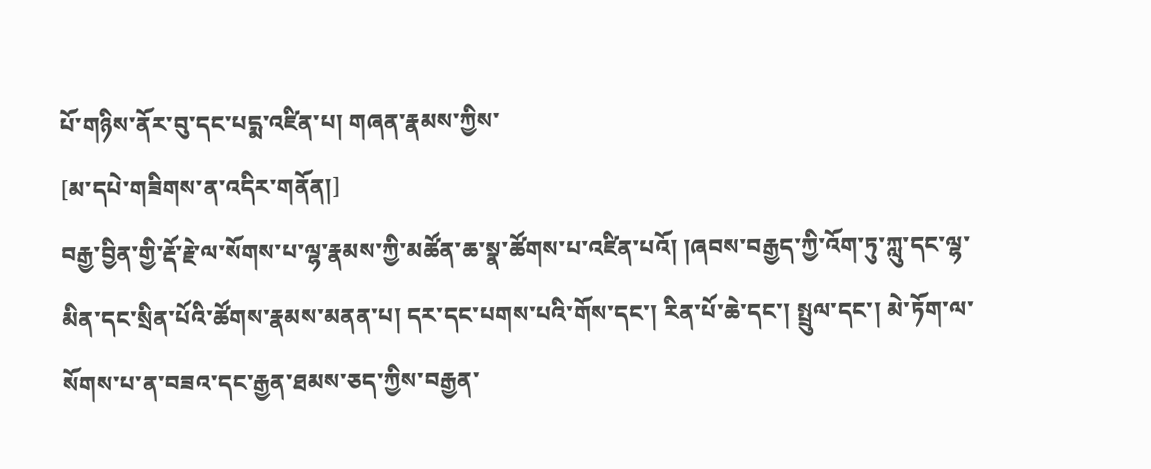པོ་གཉིས་ནོར་བུ་དང་པདྨ་འཛིན་པ། གཞན་རྣམས་ཀྱིས་
[མ་དཔེ་གཟིགས་ན་འདིར་གནོན།]
བརྒྱ་བྱིན་གྱི་རྡོ་རྗེ་ལ་སོགས་པ་ལྷ་རྣམས་ཀྱི་མཚོན་ཆ་སྣ་ཚོགས་པ་འཛིན་པའོ། །ཞབས་བརྒྱད་ཀྱི་འོག་ཏུ་ཀླུ་དང་ལྷ་མིན་དང་སྲིན་པོའི་ཚོགས་རྣམས་མནན་པ། དར་དང་པགས་པའི་གོས་དང་། རིན་པོ་ཆེ་དང་། སྤྲུལ་དང་། མེ་ཏོག་ལ་སོགས་པ་ན་བཟའ་དང་རྒྱན་ཐམས་ཅད་ཀྱིས་བརྒྱན་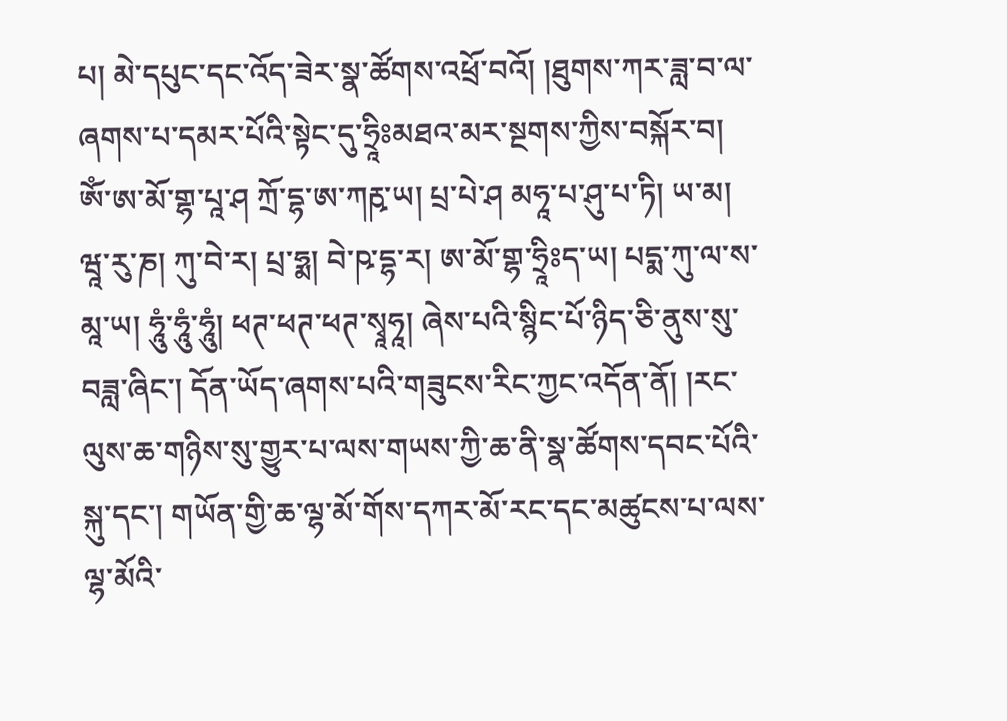པ། མེ་དཔུང་དང་འོད་ཟེར་སྣ་ཚོགས་འཕྲོ་བའོ། །ཐུགས་ཀར་ཟླ་བ་ལ་ཞགས་པ་དམར་པོའི་སྟེང་དུ་ཧྲཱིཿམཐའ་མར་སྔགས་ཀྱིས་བསྐོར་བ། ཨོཾ་ཨ་མོ་གྷ་པཱ་ཤ ཀྲོ་དྷ་ཨ་ཀརྵ་ཡ། པྲ་པེ་ཤ མཧཱ་པ་ཤུ་པ་ཏི། ཡ་མ། ཝཱ་རུ་ཎ། ཀུ་བེ་ར། པྲ་ཧྨ། བེ་ཥ་དྷ་ར། ཨ་མོ་གྷ་ཧྲཱིཿད་ཡ། པདྨ་ཀུ་ལ་ས་མཱ་ཡ། ཧཱུཾ་ཧཱུཾ་ཧཱུཾ། ཕཊ་ཕཊ་ཕཊ་སྭཱཧཱ། ཞེས་པའི་སྙིང་པོ་ཉིད་ཅི་ནུས་སུ་བཟླ་ཞིང་། དོན་ཡོད་ཞགས་པའི་གཟུངས་རིང་ཀྱང་འདོན་ནོ། །རང་ལུས་ཆ་གཉིས་སུ་གྱུར་པ་ལས་གཡས་ཀྱི་ཆ་ནི་སྣ་ཚོགས་དབང་པོའི་སྐུ་དང་། གཡོན་གྱི་ཆ་ལྷ་མོ་གོས་དཀར་མོ་རང་དང་མཚུངས་པ་ལས་ལྷ་མོའི་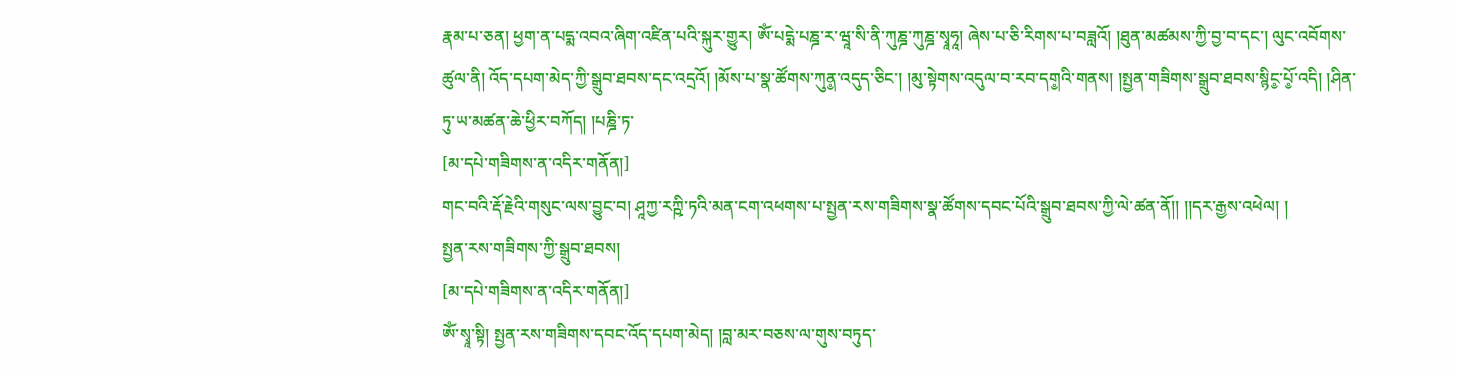རྣམ་པ་ཅན། ཕྱག་ན་པདྨ་འབའ་ཞིག་འཛིན་པའི་སྐུར་གྱུར། ཨོཾ་པདྨེ་པཎྜ་ར་ཝཱ་སི་ནི་ཀུཎྜ་ཀུཎྜ་སྭཱཧཱ། ཞེས་པ་ཅི་རིགས་པ་བཟླའོ། །ཐུན་མཚམས་ཀྱི་བྱ་བ་དང་། ལུང་འབོགས་ཚུལ་ནི། འོད་དཔག་མེད་ཀྱི་སྒྲུབ་ཐབས་དང་འདྲའོ། །མོས་པ་སྣ་ཚོགས་ཀུན༵་འདུད་ཅིང་། །མུ་སྟེགས་འདུལ་བ་རབ་དག༵འི་གནས། །སྤྱན་གཟིགས་སྒྲུབ་ཐབས་སྙིང༵་པོ༵་འདི། །ཤིན་ཏུ་ཡ་མཚན་ཆེ་ཕྱིར་བཀོད། །པཎྜི་ཏ་
[མ་དཔེ་གཟིགས་ན་འདིར་གནོན།]
གང་བའི་རྡོ་རྗེའི་གསུང་ལས་བྱུང་བ། ཤཱཀྱ་རཀྵི་ཏའི་མན་ངག་འཕགས་པ་སྤྱན་རས་གཟིགས་སྣ་ཚོགས་དབང་པོའི་སྒྲུབ་ཐབས་ཀྱི་ལེ་ཚན་ནོ།། །།དར་རྒྱས་འཕེལ། །
སྤྱན་རས་གཟིགས་ཀྱི་སྒྲུབ་ཐབས།
[མ་དཔེ་གཟིགས་ན་འདིར་གནོན།]
ཨོཾ་སྭཱ་སྟི། སྤྱན་རས་གཟིགས་དབང་འོད་དཔག་མེད། །བླ་མར་བཅས་ལ་གུས་བཏུད་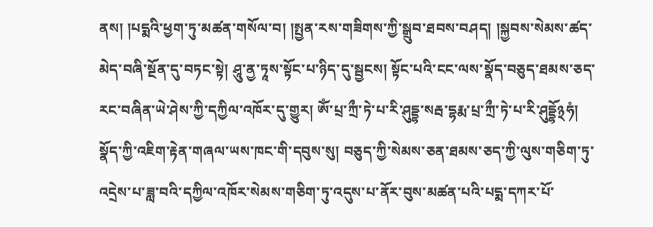ནས། །པདྨའི་ཕྱག་ཏུ་མཚན་གསོལ་བ། །སྤྱན་རས་གཟིགས་ཀྱི་སྒྲུབ་ཐབས་བཤད། །སྐྱབས་སེམས་ཚད་མེད་བཞི་སྔོན་དུ་བཏང་སྟེ། ཤཱུ་ནྱ་ཏཱས་སྟོང་པ་ཉིད་དུ་སྦྱངས། སྟོང་པའི་ངང་ལས་སྣོད་བཅུད་ཐམས་ཅད་རང་བཞིན་ཡེ་ཤེས་ཀྱི་དཀྱིལ་འཁོར་དུ་གྱུར། ཨོཾ་པྲ་ཀྲྀ་ཏེ་པ་རི་ཤུདྡྷ་སརྦ་དྷརྨ་པྲ་ཀྲྀ་ཏེ་པ་རི་ཤུདྡྷོ྅ཧཾ། སྣོད་ཀྱི་འཇིག་རྟེན་གཞལ་ཡས་ཁང་གི་དབུས་སུ། བཅུད་ཀྱི་སེམས་ཅན་ཐམས་ཅད་ཀྱི་ལུས་གཅིག་ཏུ་འདྲེས་པ་ཟླ་བའི་དཀྱིལ་འཁོར་སེམས་གཅིག་ཏུ་འདུས་པ་ནོར་བུས་མཚན་པའི་པདྨ་དཀར་པོ་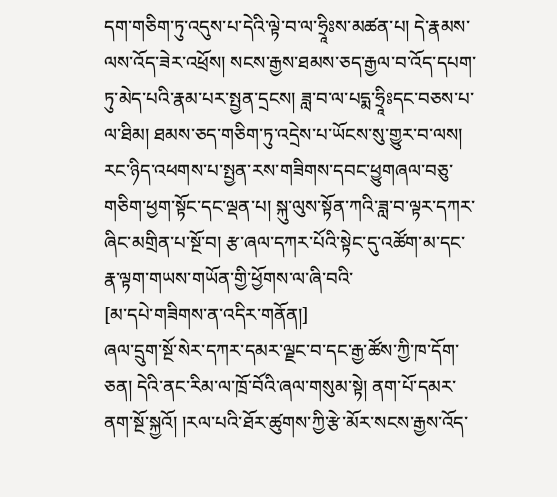དག་གཅིག་ཏུ་འདུས་པ་དེའི་ལྟེ་བ་ལ་ཧྲཱིཿས་མཚན་པ། དེ་རྣམས་ལས་འོད་ཟེར་འཕྲོས། སངས་རྒྱས་ཐམས་ཅད་རྒྱལ་བ་འོད་དཔག་ཏུ་མེད་པའི་རྣམ་པར་སྤྱན་དྲངས། ཟླ་བ་ལ་པདྨ་ཧྲཱིཿདང་བཅས་པ་ལ་ཐིམ། ཐམས་ཅད་གཅིག་ཏུ་འདྲེས་པ་ཡོངས་སུ་གྱུར་བ་ལས། རང་ཉིད་འཕགས་པ་སྤྱན་རས་གཟིགས་དབང་ཕྱུགཞལ་བཅུ་གཅིག་ཕྱག་སྟོང་དང་ལྡན་པ། སྐུ་ལུས་སྟོན་ཀའི་ཟླ་བ་ལྟར་དཀར་ཞིང་མགྲིན་པ་སྔོ་བ། རྩ་ཞལ་དཀར་པོའི་སྟེང་དུ་འཚོག་མ་དང་རྣ་ལྟག་གཡས་གཡོན་གྱི་ཕྱོགས་ལ་ཞི་བའི་
[མ་དཔེ་གཟིགས་ན་འདིར་གནོན།]
ཞལ་དྲུག་སྔོ་སེར་དཀར་དམར་ལྗང་བ་དང་རྒྱ་ཚོས་ཀྱི་ཁ་དོག་ཅན། དེའི་ནང་རིམ་ལ་ཁྲོ་བོའི་ཞལ་གསུམ་སྟེ། ནག་པོ་དམར་ནག་སྔོ་སྐྱའོ། །རལ་པའི་ཐོར་ཚུགས་ཀྱི་རྩེ་མོར་སངས་རྒྱས་འོད་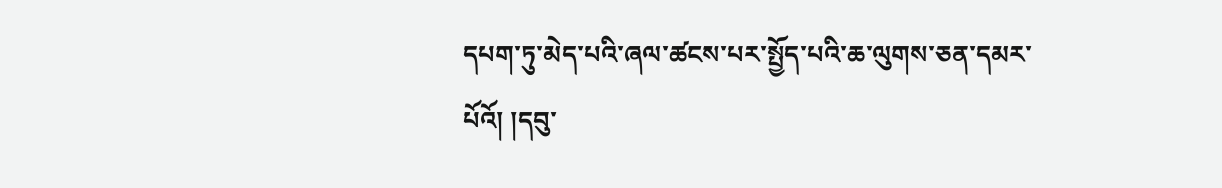དཔག་ཏུ་མེད་པའི་ཞལ་ཚངས་པར་སྤྱོད་པའི་ཆ་ལུགས་ཅན་དམར་པོའོ། །དབུ་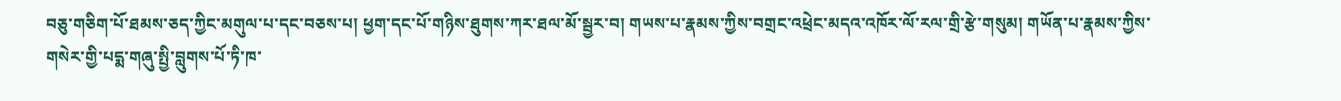བཅུ་གཅིག་པོ་ཐམས་ཅད་ཀྱིང་མགུལ་པ་དང་བཅས་པ། ཕྱག་དང་པོ་གཉིས་ཐུགས་ཀར་ཐལ་མོ་སྦྱར་བ། གཡས་པ་རྣམས་ཀྱིས་བགྲང་འཕྲེང་མདའ་འཁོར་ལོ་རལ་གྲི་རྩེ་གསུམ། གཡོན་པ་རྣམས་ཀྱིས་གསེར་གྱི་པདྨ་གཞུ་སྤྱི་བླུགས་པོ་ཏི་ཁ་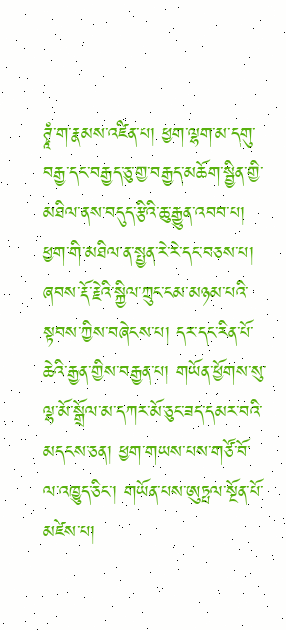ཊྭཱཾ་ག་རྣམས་འཛིན་པ། ཕྱག་ལྷག་མ་དགུ་བརྒྱ་དང་བརྒྱད་ཅུ་གྱ་བརྒྱད་མཆོག་སྦྱིན་གྱི་མཐིལ་ནས་བདུད་རྩིའི་ཆུ་རྒྱུན་འབབ་པ། ཕྱག་གི་མཐིལ་ན་སྤྱན་རེ་རེ་དང་བཅས་པ། ཞབས་རྡོ་རྗེའི་སྐྱིལ་ཀྲུང་ངམ་མཉམ་པའི་སྟབས་ཀྱིས་བཞེངས་པ། དར་དང་རིན་པོ་ཆེའི་རྒྱན་གྱིས་བརྒྱན་པ། གཡོན་ཕྱོགས་སུ་ལྷ་མོ་སྒྲོལ་མ་དཀར་མོ་ཅུང་ཟད་དམར་བའི་མདངས་ཅན། ཕྱག་གཡས་པས་གཙོ་བོ་ལ་འཁྱུད་ཅིང་། གཡོན་པས་ཨུཏྤལ་སྔོན་པོ་མཛེས་པ།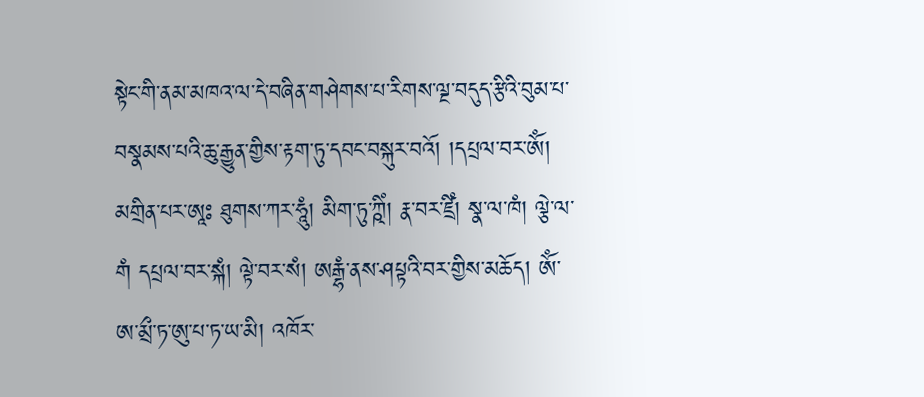སྟེང་གི་ནམ་མཁའ་ལ་དེ་བཞིན་གཤེགས་པ་རིགས་ལྔ་བདུད་རྩིའི་བུམ་པ་བསྣམས་པའི་ཆུ་རྒྱུན་གྱིས་རྟག་ཏུ་དབང་བསྐུར་བའོ། །དཔྲལ་བར་ཨོཾ། མགྲིན་པར་ཨཱཿ ཐུགས་ཀར་ཧཱུཾ། མིག་ཏུ་ཀྵིཾ། རྣ་བར་ཛྲིཾ། སྣ་ལ་ཁཾ། ལྕེ་ལ་གཾ དཔྲལ་བར་སྐཾ། ལྟེ་བར་སཾ། ཨརྒྷཾ་ནས་ཤཔྟའི་བར་གྱིས་མཆོད། ཨོཾ་ཨ་མྲྀ་ཏ་ཨུ་པ་ཏ་ཡ་མི། འཁོར་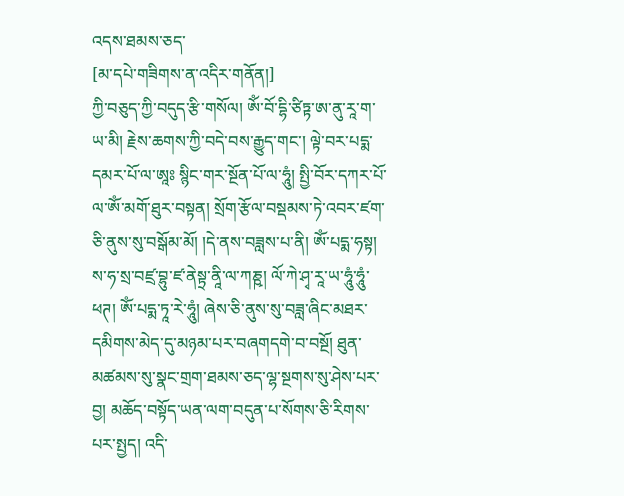འདས་ཐམས་ཅད་
[མ་དཔེ་གཟིགས་ན་འདིར་གནོན།]
ཀྱི་བཅུད་ཀྱི་བདུད་རྩི་གསོལ། ཨོཾ་བོ་དྷི་ཙིཏྟ་ཨ་ནུ་རཱ་ག་ཡ་མི། རྗེས་ཆགས་ཀྱི་བདེ་བས་རྒྱུད་གང་། ལྟེ་བར་པདྨ་དམར་པོ་ལ་ཨཱཿ སྙིང་གར་སྔོན་པོ་ལ་ཧཱུཾ། སྤྱི་བོར་དཀར་པོ་ལ་ཨོཾ་མགོ་ཐུར་བསྟན། སྲོག་རྩོལ་བསྡམས་ཏེ་འབར་ཛག་ཅི་ནུས་སུ་བསྒོམ་མོ། །དེ་ནས་བཟླས་པ་ནི། ཨོཾ་པདྨ་ཧསྟ། ས་ཧ་སྲ་བཛྲ་བྷུ་ཛ་ནེསྟྲ་ནཱི་ལ་ཀཎྵ། ལོ་ཀེ་ཤྭ་རཱ་ཡ་ཧཱུཾ་ཧཱུཾ་ཕཊ། ཨོཾ་པདྨ་ཏཱ་རེ་ཧཱུཾ། ཞེས་ཅི་ནུས་སུ་བཟླ་ཞིང་མཐར་དམིགས་མེད་དུ་མཉམ་པར་བཞགདགེ་བ་བསྔོ། ཐུན་མཚམས་སུ་སྣང་གྲག་ཐམས་ཅད་ལྷ་སྔགས་སུ་ཤེས་པར་བྱ། མཆོད་བསྟོད་ཡན་ལག་བདུན་པ་སོགས་ཅི་རིགས་པར་སྤྱད། འདི་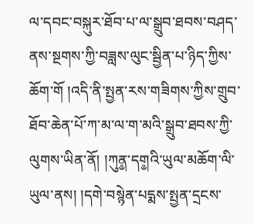ལ་དབང་བསྐུར་ཐོབ་པ་ལ་སྒྲུབ་ཐབས་བཤད་ནས་སྔགས་ཀྱི་བཟླས་ལུང་སྦྱིན་པ་ཉིད་ཀྱིས་ཆོག་གོ །འདི་ནི་སྤྱན་རས་གཟིགས་ཀྱིས་གྲུབ་ཐོབ་ཆེན་པོ་ཀ་མ་ལ་ག་མའི་སྒྲུབ་ཐབས་ཀྱི་ལུགས་ཡིན་ནོ། །ཀུན༵་དག༵འི་ཡུལ་མཆོག་ལི་ཡུལ་ནས། །དགེ་བསྙེན་པདྨས་སྤྱན་དྲངས་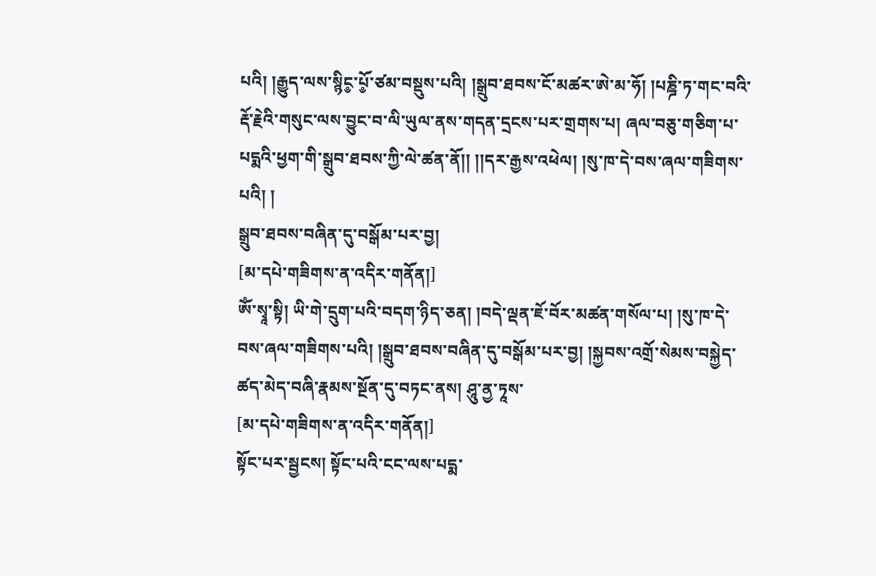པའི། །རྒྱུད་ལས་སྙིང༵་པོ༵་ཙམ་བསྡུས་པའི། །སྒྲུབ་ཐབས་ངོ་མཚར་ཨེ་མ་ཧོ། །པཎྜི་ཏ་གང་བའི་རྡོ་རྗེའི་གསུང་ལས་བྱུང་བ་ལི་ཡུལ་ནས་གདན་དྲངས་པར་གྲགས་པ། ཞལ་བཅུ་གཅིག་པ་པདྨའི་ཕྱག་གི་སྒྲུབ་ཐབས་ཀྱི་ལེ་ཚན་ནོ།། །།དར་རྒྱས་འཕེལ། །སུ་ཁ་དེ་བས་ཞལ་གཟིགས་པའི། །
སྒྲུབ་ཐབས་བཞིན་དུ་བསྒོམ་པར་བྱ།
[མ་དཔེ་གཟིགས་ན་འདིར་གནོན།]
ཨོཾ་སྭཱ་སྟི། ཡི་གེ་དྲུག་པའི་བདག་ཉིད་ཅན། །བདེ་ལྡན་ཇོ་བོར་མཚན་གསོལ་པ། །སུ་ཁ་དེ་བས་ཞལ་གཟིགས་པའི། །སྒྲུབ་ཐབས་བཞིན་དུ་བསྒོམ་པར་བྱ། །སྐྱབས་འགྲོ་སེམས་བསྐྱེད་ཚད་མེད་བཞི་རྣམས་སྔོན་དུ་བཏང་ནས། ཤཱུ་ནྱ་ཏཱས་
[མ་དཔེ་གཟིགས་ན་འདིར་གནོན།]
སྟོང་པར་སྦྱངས། སྟོང་པའི་ངང་ལས་པདྨ་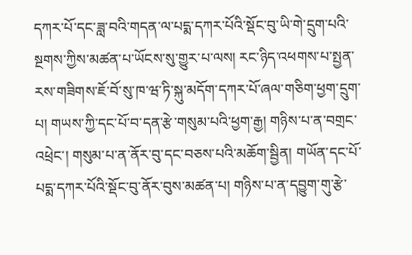དཀར་པོ་དང་ཟླ་བའི་གདན་ལ་པདྨ་དཀར་པོའི་སྡོང་བུ་ཡི་གེ་དྲུག་པའི་སྔགས་ཀྱིས་མཚན་པ་ཡོངས་སུ་གྱུར་པ་ལས། རང་ཉིད་འཕགས་པ་སྤྱན་རས་གཟིགས་ཇོ་བོ་སུ་ཁ་ཝ་ཏི་སྐུ་མདོག་དཀར་པོ་ཞལ་གཅིག་ཕྱག་དྲུག་པ། གཡས་ཀྱི་དང་པོ་བ་དན་རྩེ་གསུམ་པའི་ཕྱག་རྒྱ། གཉིས་པ་ན་བགྲང་འཕྲེང་། གསུམ་པ་ན་ནོར་བུ་དང་བཅས་པའི་མཆོག་སྦྱིན། གཡོན་དང་པོ་པདྨ་དཀར་པོའི་སྡོང་བུ་ནོར་བུས་མཚན་པ། གཉིས་པ་ན་དབྱུག་གུ་རྩེ་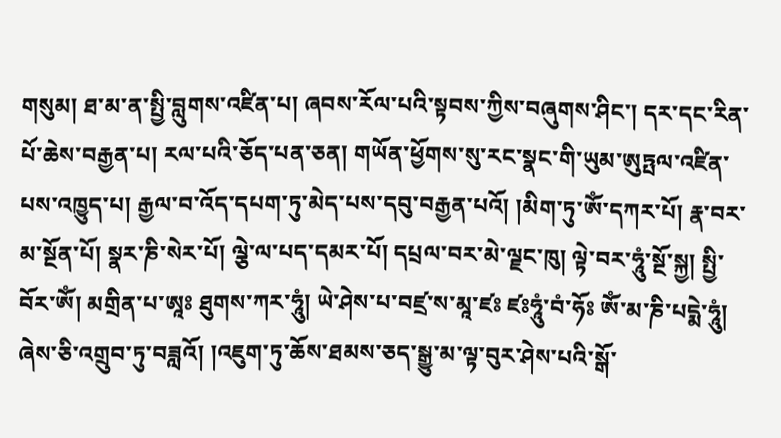གསུམ། ཐ་མ་ན་སྤྱི་བླུགས་འཛིན་པ། ཞབས་རོལ་པའི་སྟབས་ཀྱིས་བཞུགས་ཤིང་། དར་དང་རིན་པོ་ཆེས་བརྒྱན་པ། རལ་པའི་ཅོད་པན་ཅན། གཡོན་ཕྱོགས་སུ་རང་སྣང་གི་ཡུམ་ཨུཏྤལ་འཛིན་པས་འཁྱུད་པ། རྒྱལ་བ་འོད་དཔག་ཏུ་མེད་པས་དབུ་བརྒྱན་པའོ། །མིག་ཏུ་ཨོཾ་དཀར་པོ། རྣ་བར་མ་སྔོན་པོ། སྣར་ཎི་སེར་པོ། ལྕེ་ལ་པད་དམར་པོ། དཔྲལ་བར་མེ་ལྗང་ཁུ། ལྟེ་བར་ཧཱུཾ་སྔོ་སྐྱ། སྤྱི་བོར་ཨོཾ། མགྲིན་པ་ཨཱཿ ཐུགས་ཀར་ཧཱུཾ། ཡེ་ཤེས་པ་བཛྲ་ས་མཱ་ཛཿ ཛཿཧཱུཾ་བཾ་ཧོཿ ཨོཾ་མ་ཎི་པདྨེ་ཧཱུཾ། ཞེས་ཅི་འགྲུབ་ཏུ་བཟླའོ། །འཇུག་ཏུ་ཆོས་ཐམས་ཅད་སྒྱུ་མ་ལྟ་བུར་ཤེས་པའི་སྒོ་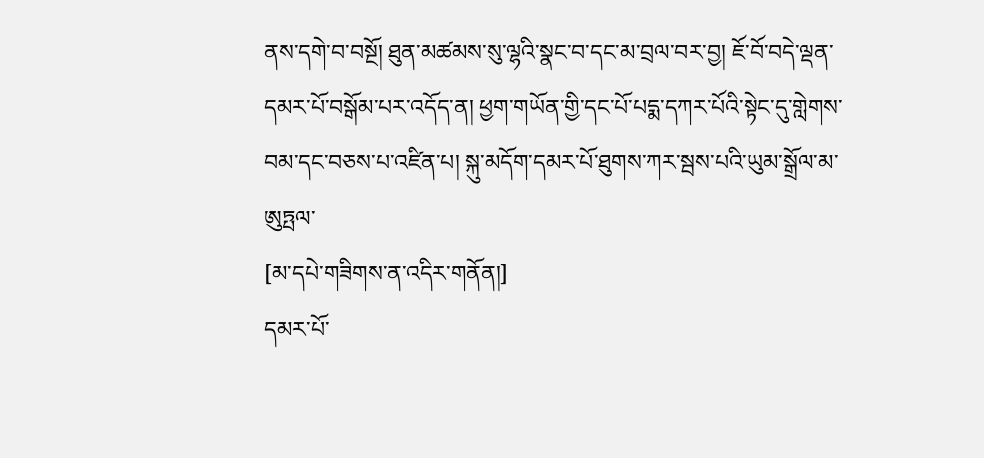ནས་དགེ་བ་བསྔོ། ཐུན་མཚམས་སུ་ལྷའི་སྣང་བ་དང་མ་བྲལ་བར་བྱ། ཇོ་བོ་བདེ་ལྡན་དམར་པོ་བསྒོམ་པར་འདོད་ན། ཕྱག་གཡོན་གྱི་དང་པོ་པདྨ་དཀར་པོའི་སྟེང་དུ་གླེགས་བམ་དང་བཅས་པ་འཛིན་པ། སྐུ་མདོག་དམར་པོ་ཐུགས་ཀར་སྦས་པའི་ཡུམ་སྒྲོལ་མ་ཨུཏྤལ་
[མ་དཔེ་གཟིགས་ན་འདིར་གནོན།]
དམར་པོ་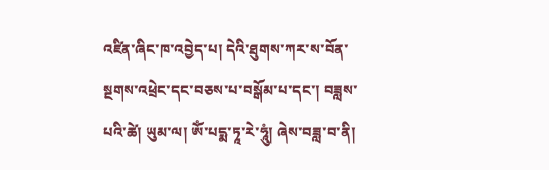འཛིན་ཞིང་ཁ་འབྱེད་པ། དེའི་ཐུགས་ཀར་ས་བོན་སྔགས་འཕྲེང་དང་བཅས་པ་བསྒོམ་པ་དང་། བཟླས་པའི་ཚེ། ཡུམ་ལ། ཨོཾ་པདྨ་ཏཱ་རེ་ཧཱུཾ། ཞེས་བཟླ་བ་ནི།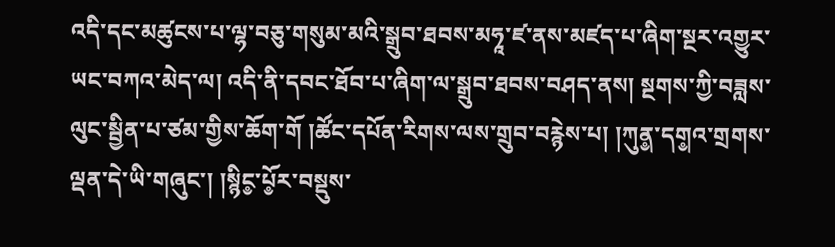འདི་དང་མཚུངས་པ་ལྷ་བཅུ་གསུམ་མའི་སྒྲུབ་ཐབས་མཧཱ་ཛ་ནས་མཛད་པ་ཞིག་སྔར་འགྱུར་ཡང་བཀའ་མེད་ལ། འདི་ནི་དབང་ཐོབ་པ་ཞིག་ལ་སྒྲུབ་ཐབས་བཤད་ནས། སྔགས་ཀྱི་བཟླས་ལུང་སྦྱིན་པ་ཙམ་གྱིས་ཆོག་གོ །ཚོང་དཔོན་རིགས་ལས་གྲུབ་བརྙེས་པ། །ཀུན༵་དག༵འ་གྲགས་ལྡན་དེ་ཡི་གཞུང་། །སྙིང༵་པོ༵ར་བསྡུས་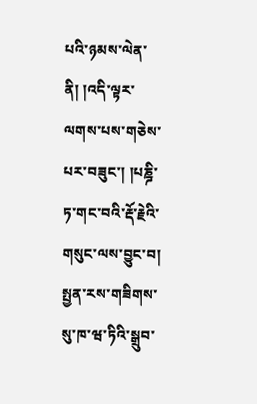པའི་ཉམས་ལེན་ནི། །འདི་ལྟར་ལགས་པས་གཅེས་པར་བཟུང་། །པཎྜི་ཏ་གང་བའི་རྡོ་རྗེའི་གསུང་ལས་བྱུང་བ། སྤྱན་རས་གཟིགས་སུ་ཁ་ཝ་ཏིའི་སྒྲུབ་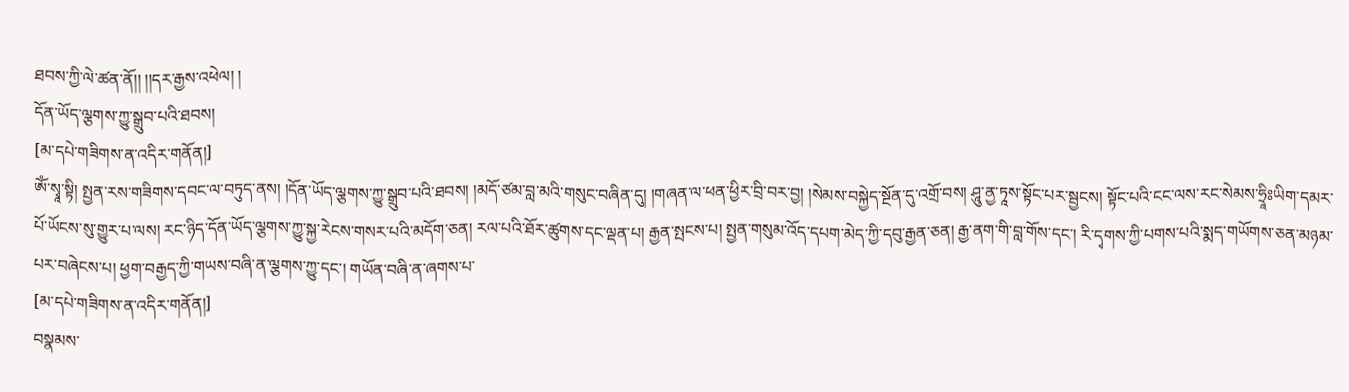ཐབས་ཀྱི་ལེ་ཚན་ནོ།། །།དར་རྒྱས་འཕེལ། །
དོན་ཡོད་ལྕགས་ཀྱུ་སྒྲུབ་པའི་ཐབས།
[མ་དཔེ་གཟིགས་ན་འདིར་གནོན།]
ཨོཾ་སྭཱ་སྟི། སྤྱན་རས་གཟིགས་དབང་ལ་བཏུད་ནས། །དོན་ཡོད་ལྕགས་ཀྱུ་སྒྲུབ་པའི་ཐབས། །མདོ་ཙམ་བླ་མའི་གསུང་བཞིན་དུ། །གཞན་ལ་ཕན་ཕྱིར་བྲི་བར་བྱ། །སེམས་བསྐྱེད་སྔོན་དུ་འགྲོ་བས། ཤཱུ་ནྱ་ཏཱས་སྟོང་པར་སྦྱངས། སྟོང་པའི་ངང་ལས་རང་སེམས་ཧྲཱིཿཡིག་དམར་པོ་ཡོངས་སུ་གྱུར་པ་ལས། རང་ཉིད་དོན་ཡོད་ལྕགས་ཀྱུ་སྐྱ་རེངས་གསར་པའི་མདོག་ཅན། རལ་པའི་ཐོར་ཚུགས་དང་ལྡན་པ། རྒྱན་སྤངས་པ། སྤྱན་གསུམ་འོད་དཔག་མེད་ཀྱི་དབུ་རྒྱན་ཅན། རྒྱ་ནག་གི་བླ་གོས་དང་། རི་དྭགས་ཀྱི་པགས་པའི་སྨད་གཡོགས་ཅན་མཉམ་པར་བཞེངས་པ། ཕྱག་བརྒྱད་ཀྱི་གཡས་བཞི་ན་ལྕགས་ཀྱུ་དང་། གཡོན་བཞི་ན་ཞགས་པ་
[མ་དཔེ་གཟིགས་ན་འདིར་གནོན།]
བསྣམས་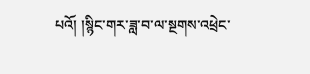པའོ། །སྙིང་གར་ཟླ་བ་ལ་སྔགས་འཕྲེང་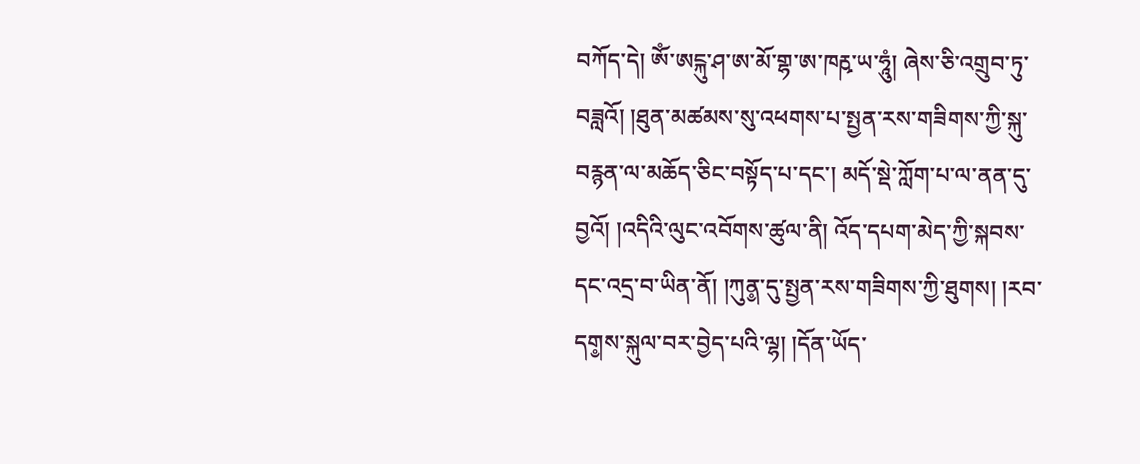བཀོད་དེ། ཨོཾ་ཨངྐུ་ཤ་ཨ་མོ་གྷ་ཨ་ཁརྵ་ཡ་ཧཱུཾ། ཞེས་ཅི་འགྲུབ་ཏུ་བཟླའོ། །ཐུན་མཚམས་སུ་འཕགས་པ་སྤྱན་རས་གཟིགས་ཀྱི་སྐུ་བརྙན་ལ་མཆོད་ཅིང་བསྟོད་པ་དང་། མདོ་སྡེ་ཀློག་པ་ལ་ནན་དུ་བྱའོ། །འདིའི་ལུང་འབོགས་ཚུལ་ནི། འོད་དཔག་མེད་ཀྱི་སྐབས་དང་འདྲ་བ་ཡིན་ནོ། །ཀུན༵་དུ་སྤྱན་རས་གཟིགས་ཀྱི་ཐུགས། །རབ་དག༵ས་སྐུལ་བར་བྱེད་པའི་ལྷ། །དོན་ཡོད་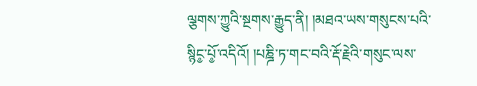ལྕགས་ཀྱུའི་སྔགས་རྒྱུད་ནི། །མཐའ་ཡས་གསུངས་པའི་སྙིང༵་པོ༵་འདིའོ། །པཎྜི་ཏ་གང་བའི་རྡོ་རྗེའི་གསུང་ལས་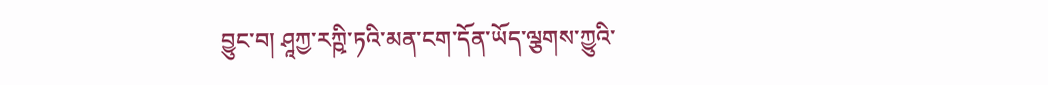བྱུང་བ། ཤཱཀྱ་རཀྵི་ཏའི་མན་ངག་དོན་ཡོད་ལྕགས་ཀྱུའི་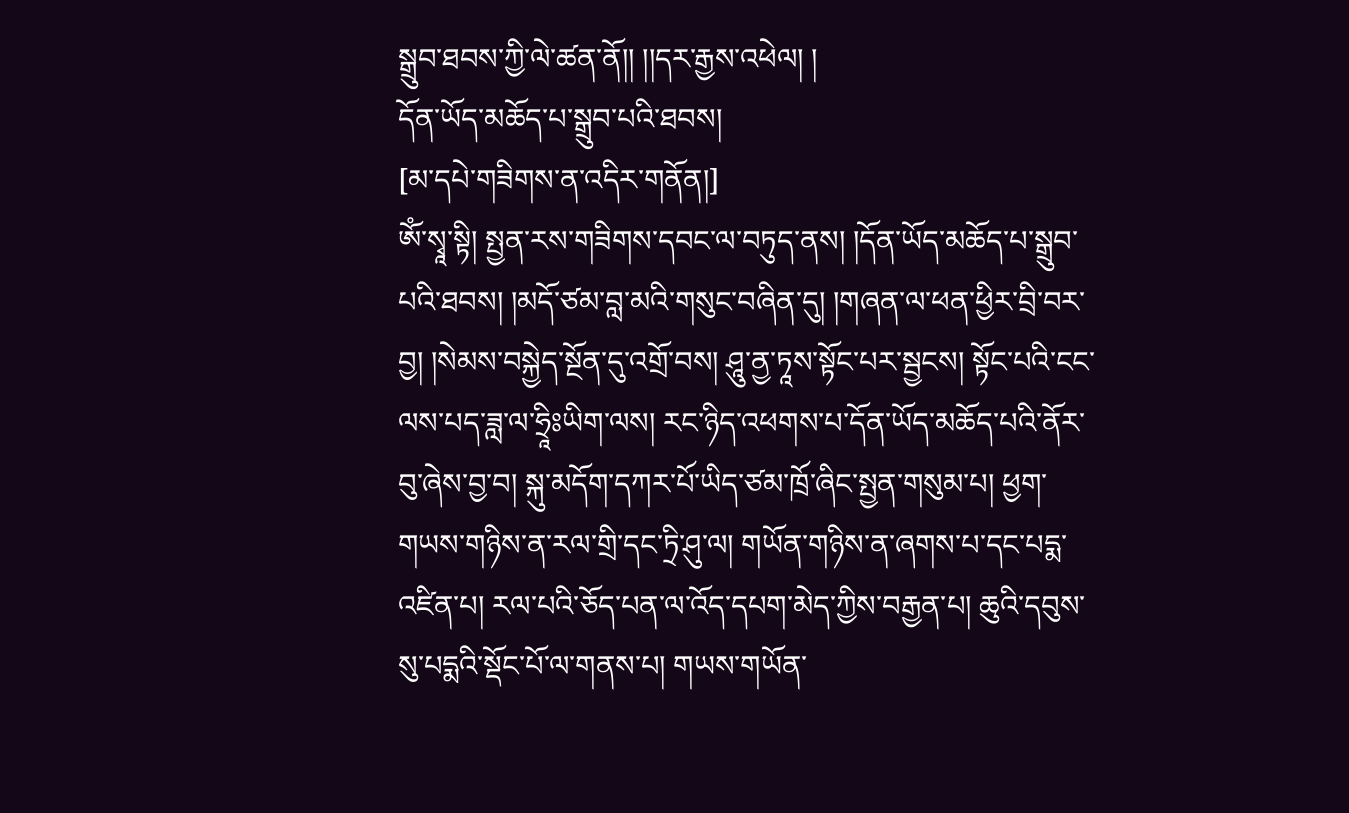སྒྲུབ་ཐབས་ཀྱི་ལེ་ཚན་ནོ།། །།དར་རྒྱས་འཕེལ། །
དོན་ཡོད་མཆོད་པ་སྒྲུབ་པའི་ཐབས།
[མ་དཔེ་གཟིགས་ན་འདིར་གནོན།]
ཨོཾ་སྭཱ་སྟི། སྤྱན་རས་གཟིགས་དབང་ལ་བཏུད་ནས། །དོན་ཡོད་མཆོད་པ་སྒྲུབ་པའི་ཐབས། །མདོ་ཙམ་བླ་མའི་གསུང་བཞིན་དུ། །གཞན་ལ་ཕན་ཕྱིར་བྲི་བར་བྱ། །སེམས་བསྐྱེད་སྔོན་དུ་འགྲོ་བས། ཤཱུ་ནྱ་ཏཱས་སྟོང་པར་སྦྱངས། སྟོང་པའི་ངང་ལས་པད་ཟླ་ལ་ཧྲཱིཿཡིག་ལས། རང་ཉིད་འཕགས་པ་དོན་ཡོད་མཆོད་པའི་ནོར་བུ་ཞེས་བྱ་བ། སྐུ་མདོག་དཀར་པོ་ཡིད་ཙམ་ཁྲོ་ཞིང་སྤྱན་གསུམ་པ། ཕྱག་གཡས་གཉིས་ན་རལ་གྲི་དང་ཏྲི་ཤུ་ལ། གཡོན་གཉིས་ན་ཞགས་པ་དང་པདྨ་འཛིན་པ། རལ་པའི་ཅོད་པན་ལ་འོད་དཔག་མེད་ཀྱིས་བརྒྱན་པ། ཆུའི་དབུས་སུ་པདྨའི་སྡོང་པོ་ལ་གནས་པ། གཡས་གཡོན་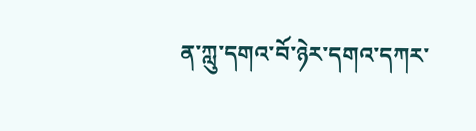ན་ཀླུ་དགའ་བོ་ཉེར་དགའ་དཀར་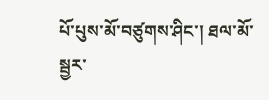པོ་པུས་མོ་བཙུགས་ཤིང་། ཐལ་མོ་སྦྱར་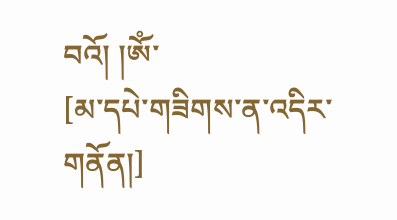བའོ། །ཨོཾ་
[མ་དཔེ་གཟིགས་ན་འདིར་གནོན།]